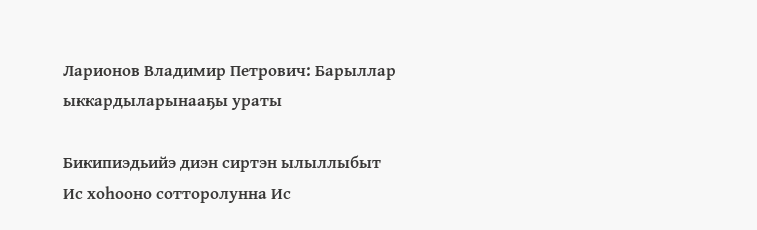Ларионов Владимир Петрович: Барыллар ыккардыларынааҕы ураты

Бикипиэдьийэ диэн сиртэн ылыллыбыт
Ис хоһооно сотторолунна Ис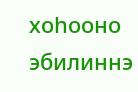хоһооно эбилиннэ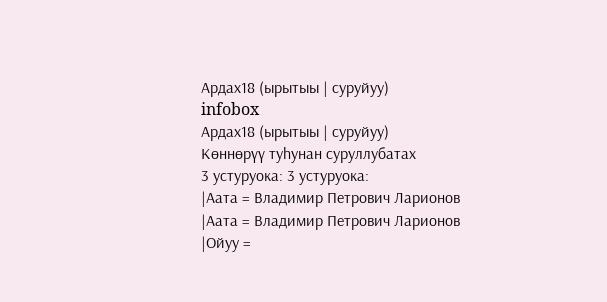Ардах18 (ырытыы | суруйуу)
infobox
Ардах18 (ырытыы | суруйуу)
Көннөрүү туһунан суруллубатах
3 устуруока: 3 устуруока:
|Аата = Владимир Петрович Ларионов
|Аата = Владимир Петрович Ларионов
|Ойуу =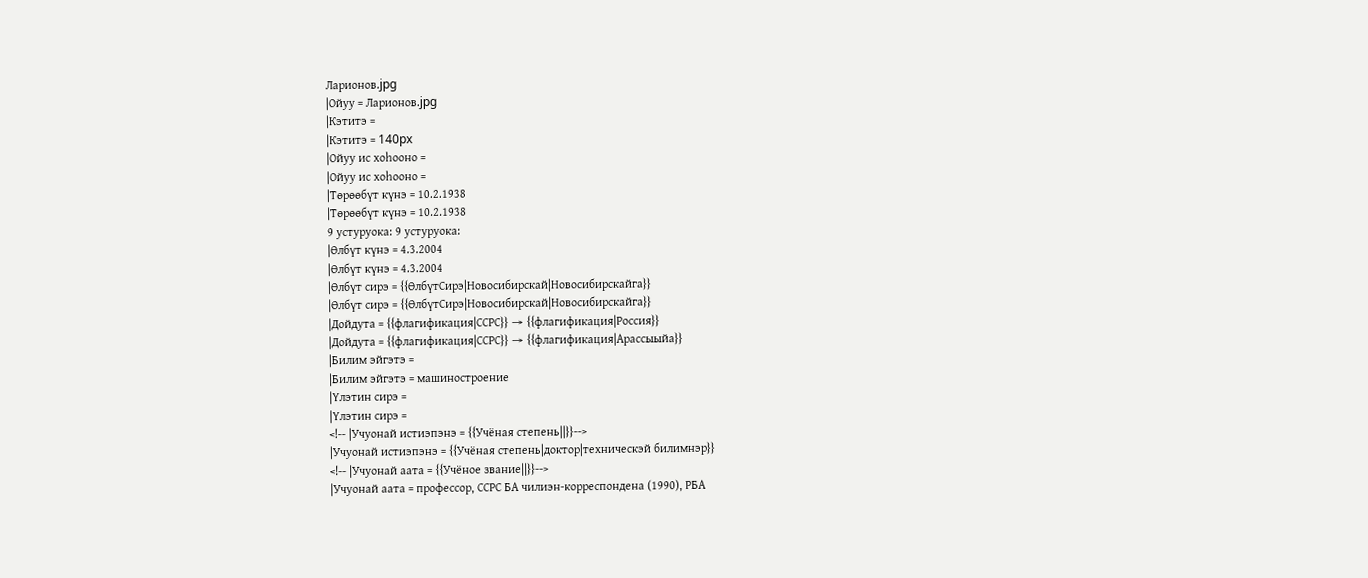Ларионов.jpg
|Ойуу = Ларионов.jpg
|Кэтитэ =
|Кэтитэ = 140px
|Ойуу ис хоһооно =
|Ойуу ис хоһооно =
|Төрөөбүт күнэ = 10.2.1938
|Төрөөбүт күнэ = 10.2.1938
9 устуруока: 9 устуруока:
|Өлбүт күнэ = 4.3.2004
|Өлбүт күнэ = 4.3.2004
|Өлбүт сирэ = {{ӨлбүтСирэ|Новосибирскай|Новосибирскайга}}
|Өлбүт сирэ = {{ӨлбүтСирэ|Новосибирскай|Новосибирскайга}}
|Дойдута = {{флагификация|ССРС}} → {{флагификация|Россия}}
|Дойдута = {{флагификация|ССРС}} → {{флагификация|Арассыыйа}}
|Билим эйгэтэ =
|Билим эйгэтэ = машиностроение
|Үлэтин сирэ =
|Үлэтин сирэ =
<!-- |Учуонай истиэпэнэ = {{Учёная степень||}}-->
|Учуонай истиэпэнэ = {{Учёная степень|доктор|техническэй билимнэр}}
<!-- |Учуонай аата = {{Учёное звание||}}-->
|Учуонай аата = профессор, ССРС БА чилиэн-корреспондена (1990), РБА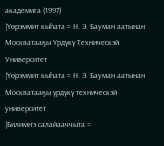академига (1997)
|Үөрэммит кыһата = Н. Э. Бауман аатынан Москватааҕы Үрдүкү Техническэй Университет
|Үөрэммит кыһата = Н. Э. Бауман аатынан Москватааҕы үрдүкү техническэй университет
|Билимҥэ салайааччыта =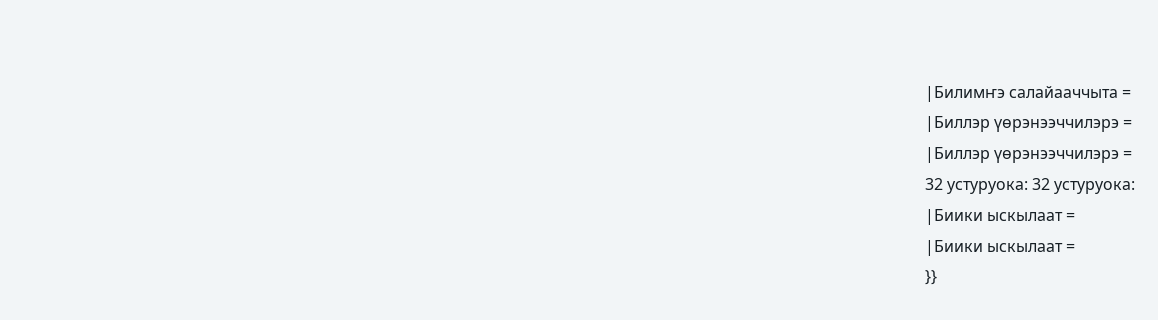|Билимҥэ салайааччыта =
|Биллэр үөрэнээччилэрэ =
|Биллэр үөрэнээччилэрэ =
32 устуруока: 32 устуруока:
|Биики ыскылаат =
|Биики ыскылаат =
}}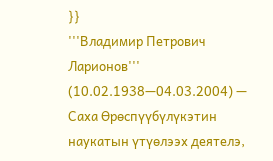}}
'''Владимир Петрович Ларионов''' (10.02.1938—04.03.2004) — Саха Өрөспүүбүлүкэтин наукатын үтүөлээх деятелэ,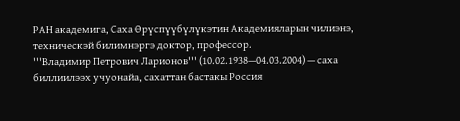РАН академига, Саха Өрүспүүбүлүкэтин Академияларын чилиэнэ, техническэй билимнэргэ доктор, профессор.
'''Владимир Петрович Ларионов''' (10.02.1938—04.03.2004) — саха биллиилээх учуонайа, сахаттан бастакы Россия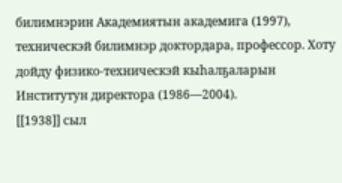билимнэрин Академиятын академига (1997), техническэй билимнэр доктордара, профессор. Хоту дойду физико-техническэй кыһалҕаларын Институтун директора (1986—2004).
[[1938]] сыл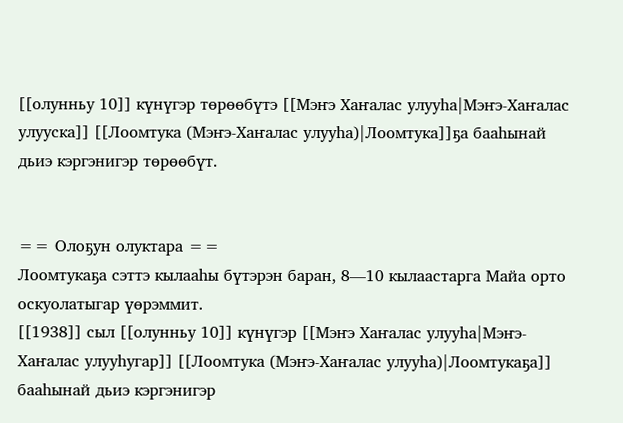[[олунньу 10]] күнүгэр төрөөбүтэ [[Мэҥэ Хаҥалас улууһа|Мэҥэ-Хаҥалас улууска]] [[Лоомтука (Мэҥэ-Хаҥалас улууһа)|Лоомтука]]ҕа бааһынай дьиэ кэргэнигэр төрөөбүт.


== Олоҕун олуктара ==
Лоомтукаҕа сэттэ кылааһы бүтэрэн баран, 8—10 кылаастарга Майа орто оскуолатыгар үөрэммит.
[[1938]] сыл [[олунньу 10]] күнүгэр [[Мэҥэ Хаҥалас улууһа|Мэҥэ-Хаҥалас улууһугар]] [[Лоомтука (Мэҥэ-Хаҥалас улууһа)|Лоомтукаҕа]] бааһынай дьиэ кэргэнигэр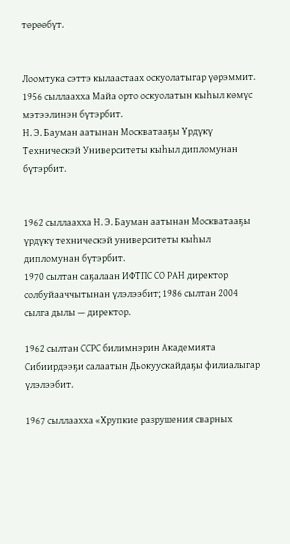төрөөбүт.


Лоомтука сэттэ кылаастаах оскуолатыгар үөрэммит. 1956 сыллаахха Майа орто оскуолатын кыһыл көмүс мэтээлинэн бүтэрбит.
Н. Э. Бауман аатынан Москватааҕы Үрдүкү Техническэй Университеты кыһыл дипломунан бүтэрбит.


1962 сыллаахха Н. Э. Бауман аатынан Москватааҕы үрдүкү техническэй университеты кыһыл дипломунан бүтэрбит.
1970 сылтан саҕалаан ИФТПС СО РАН директор солбуйааччытынан үлэлээбит; 1986 сылтан 2004 сылга дылы — директор.

1962 сылтан ССРС билимнэрин Академията Сибиирдээҕи салаатын Дьокуускайдаҕы филиалыгар үлэлээбит.

1967 сыллаахха «Хрупкие разрушения сварных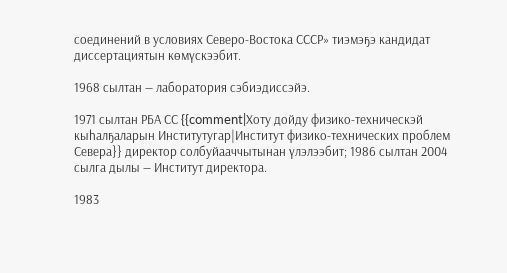соединений в условиях Северо-Востока СССР» тиэмэҕэ кандидат диссертациятын көмүскээбит.

1968 сылтан — лаборатория сэбиэдиссэйэ.

1971 сылтан РБА СС {{comment|Хоту дойду физико-техническэй кыһалҕаларын Институтугар|Институт физико-технических проблем Севера}} директор солбуйааччытынан үлэлээбит; 1986 сылтан 2004 сылга дылы — Институт директора.

1983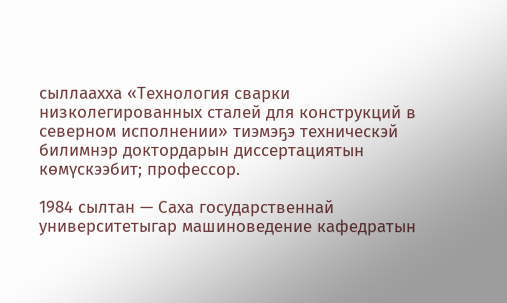сыллаахха «Технология сварки низколегированных сталей для конструкций в северном исполнении» тиэмэҕэ техническэй билимнэр доктордарын диссертациятын көмүскээбит; профессор.

1984 сылтан — Саха государственнай университетыгар машиноведение кафедратын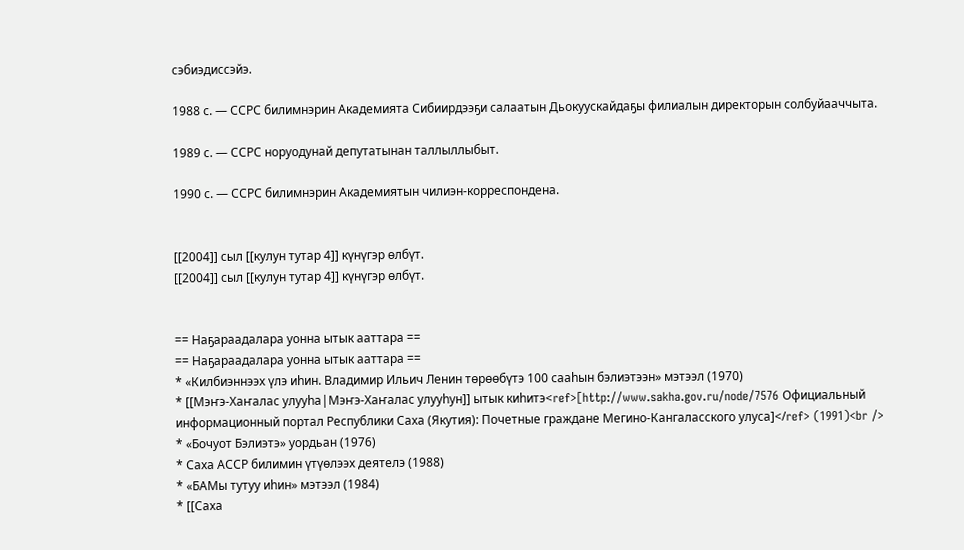сэбиэдиссэйэ.

1988 с. — ССРС билимнэрин Академията Сибиирдээҕи салаатын Дьокуускайдаҕы филиалын директорын солбуйааччыта.

1989 с. — ССРС норуодунай депутатынан таллыллыбыт.

1990 с. — ССРС билимнэрин Академиятын чилиэн-корреспондена.


[[2004]] сыл [[кулун тутар 4]] күнүгэр өлбүт.
[[2004]] сыл [[кулун тутар 4]] күнүгэр өлбүт.


== Наҕараадалара уонна ытык ааттара ==
== Наҕараадалара уонна ытык ааттара ==
* «Килбиэннээх үлэ иһин. Владимир Ильич Ленин төрөөбүтэ 100 сааһын бэлиэтээн» мэтээл (1970)
* [[Мэҥэ-Хаҥалас улууһа|Мэҥэ-Хаҥалас улууһун]] ытык киһитэ<ref>[http://www.sakha.gov.ru/node/7576 Официальный информационный портал Республики Саха (Якутия): Почетные граждане Мегино-Кангаласского улуса]</ref> (1991)<br />
* «Бочуот Бэлиэтэ» уордьан (1976)
* Саха АССР билимин үтүөлээх деятелэ (1988)
* «БАМы тутуу иһин» мэтээл (1984)
* [[Саха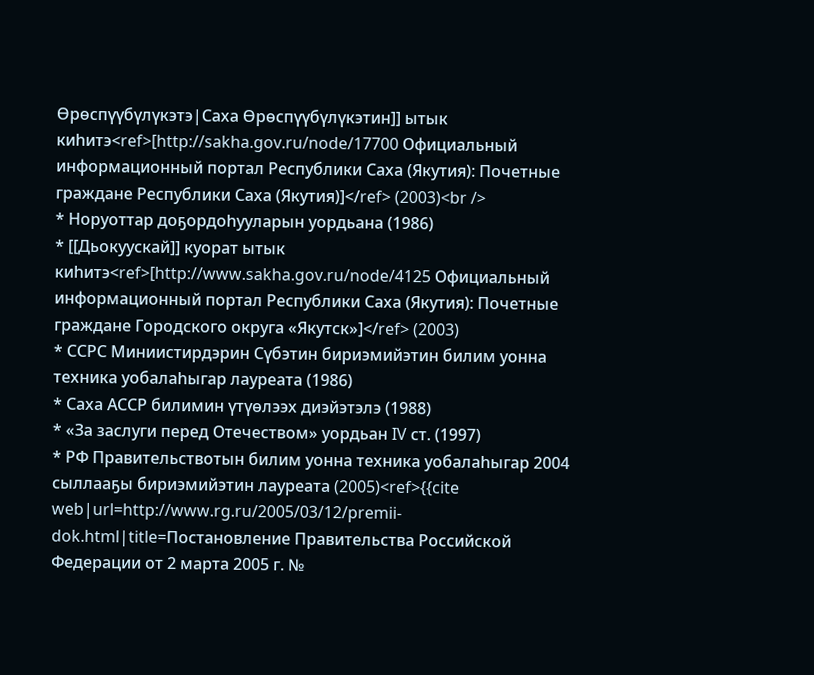Өрөспүүбүлүкэтэ|Саха Өрөспүүбүлүкэтин]] ытык киһитэ<ref>[http://sakha.gov.ru/node/17700 Официальный информационный портал Республики Саха (Якутия): Почетные граждане Республики Саха (Якутия)]</ref> (2003)<br />
* Норуоттар доҕордоһууларын уордьана (1986)
* [[Дьокуускай]] куорат ытык киһитэ<ref>[http://www.sakha.gov.ru/node/4125 Официальный информационный портал Республики Саха (Якутия): Почетные граждане Городского округа «Якутск»]</ref> (2003)
* ССРС Миниистирдэрин Сүбэтин бириэмийэтин билим уонна техника уобалаһыгар лауреата (1986)
* Саха АССР билимин үтүөлээх диэйэтэлэ (1988)
* «За заслуги перед Отечеством» уордьан IV ст. (1997)
* РФ Правительствотын билим уонна техника уобалаһыгар 2004 сыллааҕы бириэмийэтин лауреата (2005)<ref>{{cite web|url=http://www.rg.ru/2005/03/12/premii-dok.html|title=Постановление Правительства Российской Федерации от 2 марта 2005 г. №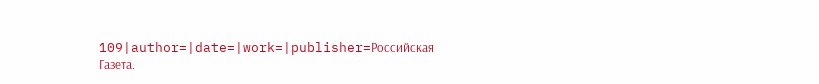109|author=|date=|work=|publisher=Российская Газета.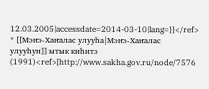12.03.2005|accessdate=2014-03-10|lang=}}</ref>
* [[Мэҥэ-Хаҥалас улууһа|Мэҥэ-Хаҥалас улууһун]] ытык киһитэ (1991)<ref>[http://www.sakha.gov.ru/node/7576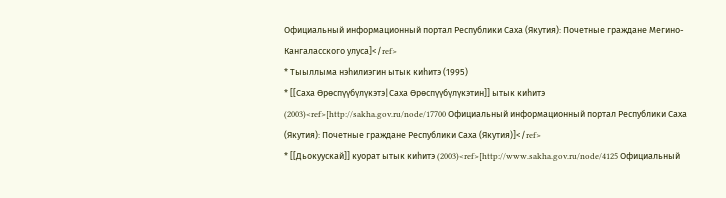Официальный информационный портал Республики Саха (Якутия): Почетные граждане Мегино-Кангаласского улуса]</ref>
* Тыыллыма нэһилиэгин ытык киһитэ (1995)
* [[Саха Өрөспүүбүлүкэтэ|Саха Өрөспүүбүлүкэтин]] ытык киһитэ (2003)<ref>[http://sakha.gov.ru/node/17700 Официальный информационный портал Республики Саха (Якутия): Почетные граждане Республики Саха (Якутия)]</ref>
* [[Дьокуускай]] куорат ытык киһитэ (2003)<ref>[http://www.sakha.gov.ru/node/4125 Официальный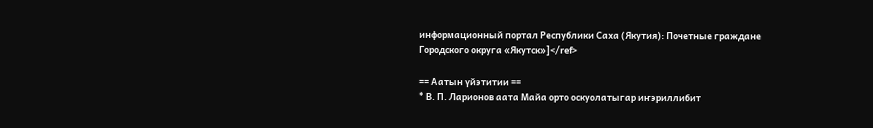информационный портал Республики Саха (Якутия): Почетные граждане Городского округа «Якутск»]</ref>

== Аатын үйэтитии ==
* В. П. Ларионов аата Майа орто оскуолатыгар иҥэриллибит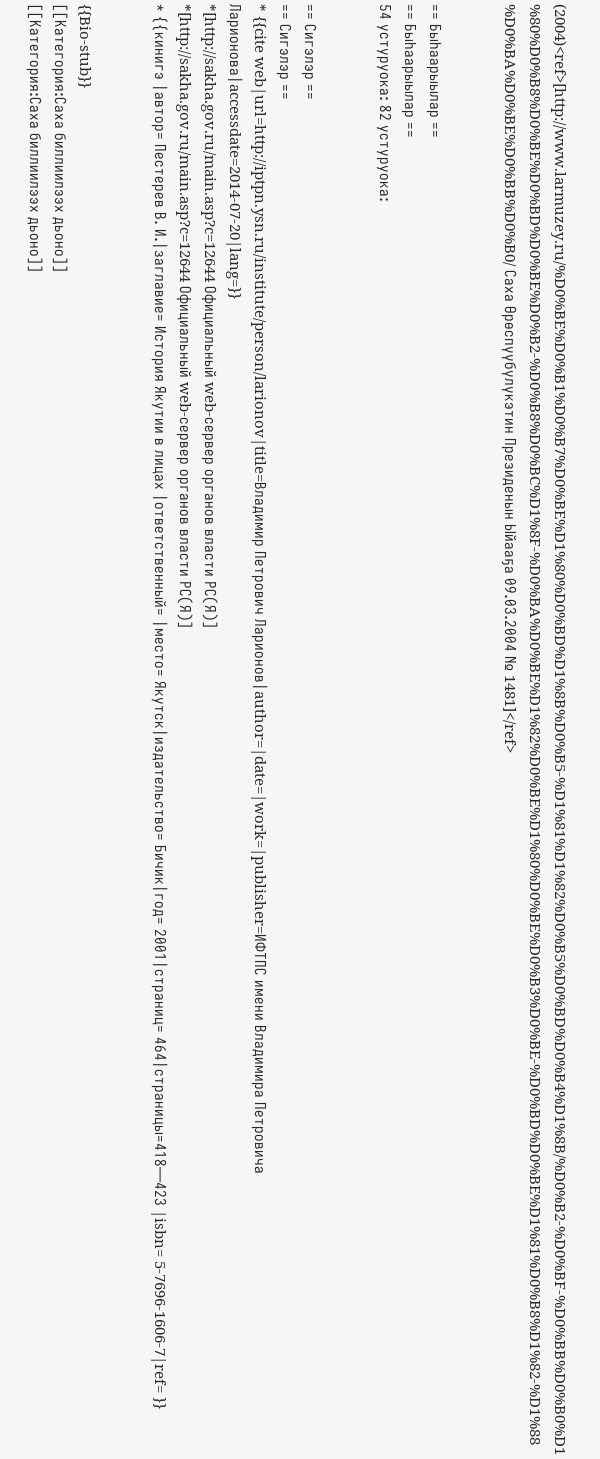(2004)<ref>[http://www.larmuzey.ru/%D0%BE%D0%B1%D0%B7%D0%BE%D1%80%D0%BD%D1%8B%D0%B5-%D1%81%D1%82%D0%B5%D0%BD%D0%B4%D1%8B/%D0%B2-%D0%BF-%D0%BB%D0%B0%D1%80%D0%B8%D0%BE%D0%BD%D0%BE%D0%B2-%D0%B8%D0%BC%D1%8F-%D0%BA%D0%BE%D1%82%D0%BE%D1%80%D0%BE%D0%B3%D0%BE-%D0%BD%D0%BE%D1%81%D0%B8%D1%82-%D1%88%D0%BA%D0%BE%D0%BB%D0%B0/ Саха Өрөспүүбүлүкэтин Президенын Ыйааҕа 09.03.2004 № 1481]</ref>


== Быһаарыылар ==
== Быһаарыылар ==
54 устуруока: 82 устуруока:


== Сигэлэр ==
== Сигэлэр ==
* {{cite web|url=http://iptpn.ysn.ru/institute/person/larionov|title=Владимир Петрович Ларионов|author=|date=|work=|publisher=ИФТПС имени Владимира Петровича Ларионова|accessdate=2014-07-20|lang=}}
*[http://sakha.gov.ru/main.asp?c=12644 Официальный web-сервер органов власти РС(Я)]
*[http://sakha.gov.ru/main.asp?c=12644 Официальный web-сервер органов власти РС(Я)]
* {{кинигэ |автор= Пестерев В. И.|заглавие= История Якутии в лицах |ответственный= |место= Якутск|издательство= Бичик|год= 2001|страниц= 464|страницы=418—423 |isbn= 5-7696-1606-7|ref= }}


{{Bio-stub}}
[[Категория:Саха биллиилээх дьоно]]
[[Категория:Саха биллиилээх дьоно]]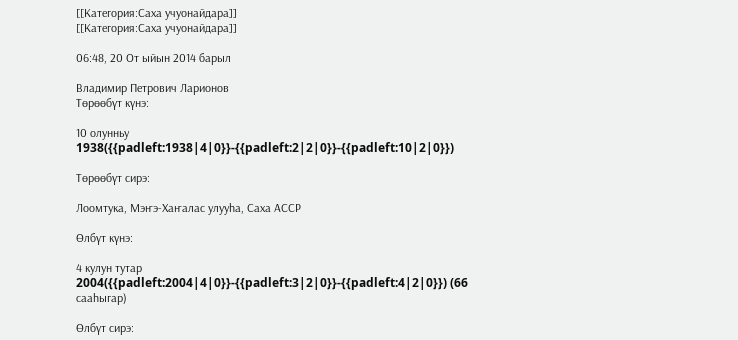[[Категория:Саха учуонайдара]]
[[Категория:Саха учуонайдара]]

06:48, 20 От ыйын 2014 барыл

Владимир Петрович Ларионов
Төрөөбүт күнэ:

10 олунньу 1938({{padleft:1938|4|0}}-{{padleft:2|2|0}}-{{padleft:10|2|0}})

Төрөөбүт сирэ:

Лоомтука, Мэҥэ-Хаҥалас улууһа, Саха АССР

Өлбүт күнэ:

4 кулун тутар 2004({{padleft:2004|4|0}}-{{padleft:3|2|0}}-{{padleft:4|2|0}}) (66 сааһыгар)

Өлбүт сирэ: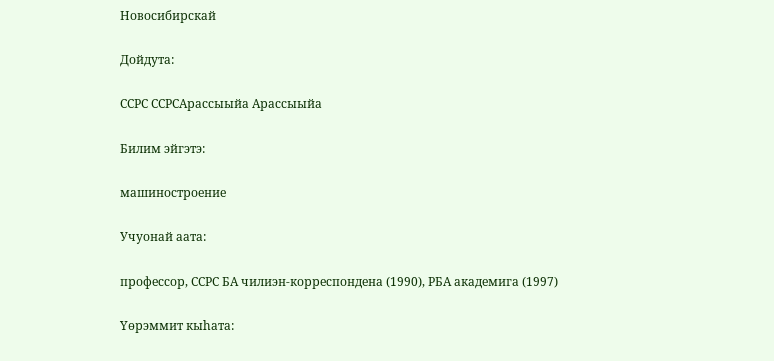Новосибирскай

Дойдута:

ССРС ССРСАрассыыйа Арассыыйа

Билим эйгэтэ:

машиностроение

Учуонай аата:

профессор, ССРС БА чилиэн-корреспондена (1990), РБА академига (1997)

Үөрэммит кыһата: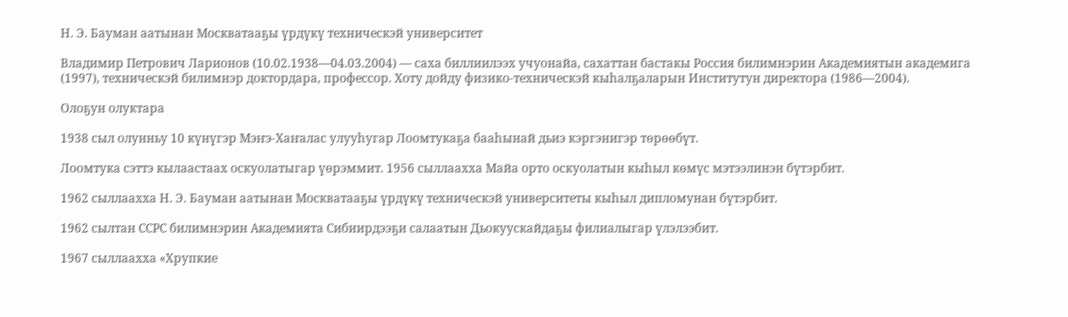Н. Э. Бауман аатынан Москватааҕы үрдүкү техническэй университет

Владимир Петрович Ларионов (10.02.1938—04.03.2004) — саха биллиилээх учуонайа, сахаттан бастакы Россия билимнэрин Академиятын академига (1997), техническэй билимнэр доктордара, профессор. Хоту дойду физико-техническэй кыһалҕаларын Институтун директора (1986—2004).

Олоҕун олуктара

1938 сыл олунньу 10 күнүгэр Мэҥэ-Хаҥалас улууһугар Лоомтукаҕа бааһынай дьиэ кэргэнигэр төрөөбүт.

Лоомтука сэттэ кылаастаах оскуолатыгар үөрэммит. 1956 сыллаахха Майа орто оскуолатын кыһыл көмүс мэтээлинэн бүтэрбит.

1962 сыллаахха Н. Э. Бауман аатынан Москватааҕы үрдүкү техническэй университеты кыһыл дипломунан бүтэрбит.

1962 сылтан ССРС билимнэрин Академията Сибиирдээҕи салаатын Дьокуускайдаҕы филиалыгар үлэлээбит.

1967 сыллаахха «Хрупкие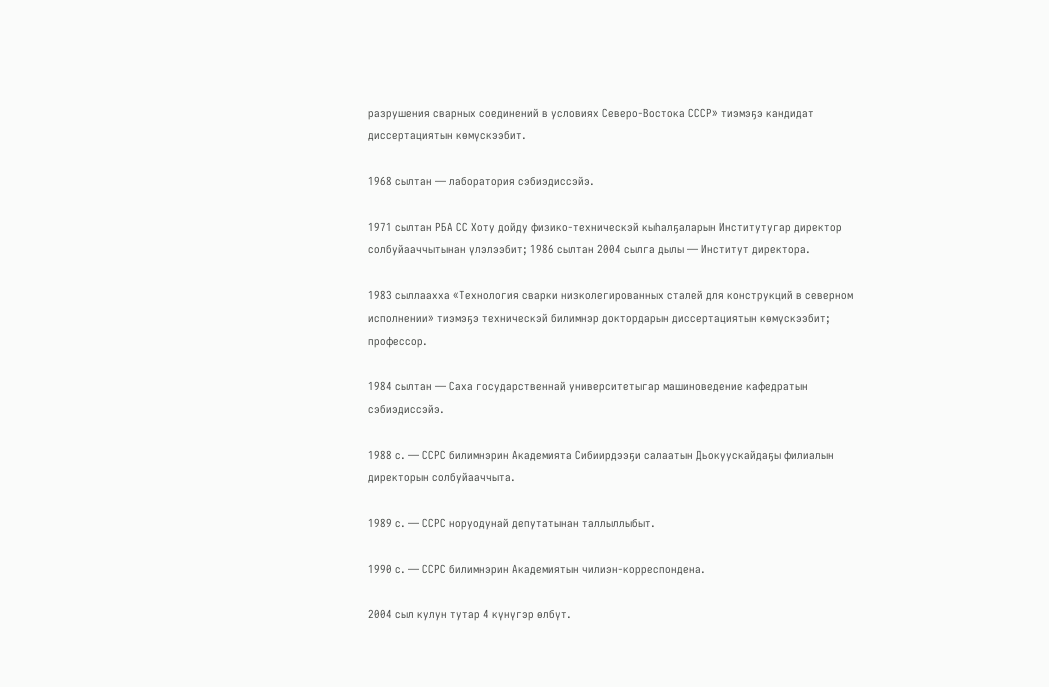разрушения сварных соединений в условиях Северо-Востока СССР» тиэмэҕэ кандидат диссертациятын көмүскээбит.

1968 сылтан — лаборатория сэбиэдиссэйэ.

1971 сылтан РБА СС Хоту дойду физико-техническэй кыһалҕаларын Институтугар директор солбуйааччытынан үлэлээбит; 1986 сылтан 2004 сылга дылы — Институт директора.

1983 сыллаахха «Технология сварки низколегированных сталей для конструкций в северном исполнении» тиэмэҕэ техническэй билимнэр доктордарын диссертациятын көмүскээбит; профессор.

1984 сылтан — Саха государственнай университетыгар машиноведение кафедратын сэбиэдиссэйэ.

1988 с. — ССРС билимнэрин Академията Сибиирдээҕи салаатын Дьокуускайдаҕы филиалын директорын солбуйааччыта.

1989 с. — ССРС норуодунай депутатынан таллыллыбыт.

1990 с. — ССРС билимнэрин Академиятын чилиэн-корреспондена.

2004 сыл кулун тутар 4 күнүгэр өлбүт.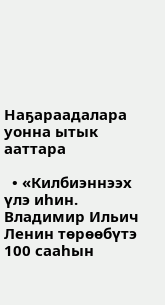Наҕараадалара уонна ытык ааттара

  • «Килбиэннээх үлэ иһин. Владимир Ильич Ленин төрөөбүтэ 100 сааһын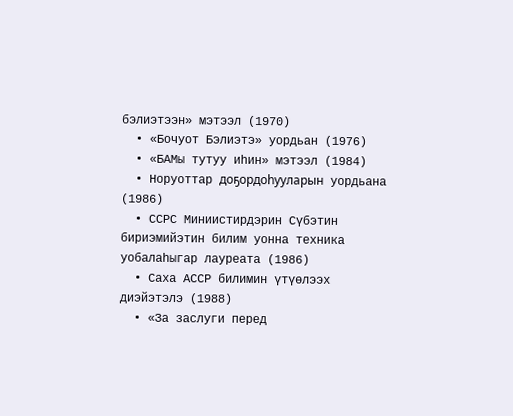бэлиэтээн» мэтээл (1970)
  • «Бочуот Бэлиэтэ» уордьан (1976)
  • «БАМы тутуу иһин» мэтээл (1984)
  • Норуоттар доҕордоһууларын уордьана (1986)
  • ССРС Миниистирдэрин Сүбэтин бириэмийэтин билим уонна техника уобалаһыгар лауреата (1986)
  • Саха АССР билимин үтүөлээх диэйэтэлэ (1988)
  • «За заслуги перед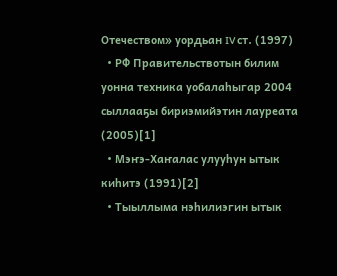Отечеством» уордьан IV ст. (1997)
  • РФ Правительствотын билим уонна техника уобалаһыгар 2004 сыллааҕы бириэмийэтин лауреата (2005)[1]
  • Мэҥэ-Хаҥалас улууһун ытык киһитэ (1991)[2]
  • Тыыллыма нэһилиэгин ытык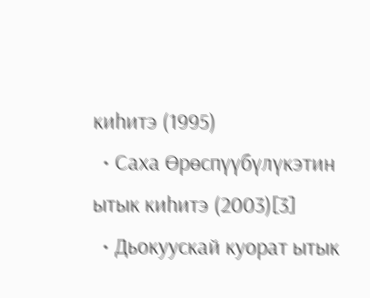киһитэ (1995)
  • Саха Өрөспүүбүлүкэтин ытык киһитэ (2003)[3]
  • Дьокуускай куорат ытык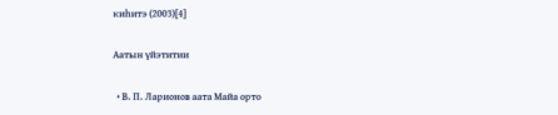киһитэ (2003)[4]

Аатын үйэтитии

  • В. П. Ларионов аата Майа орто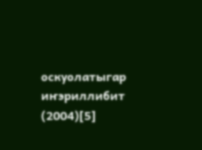оскуолатыгар иҥэриллибит (2004)[5]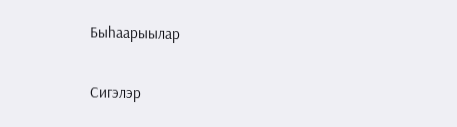Быһаарыылар

Сигэлэр